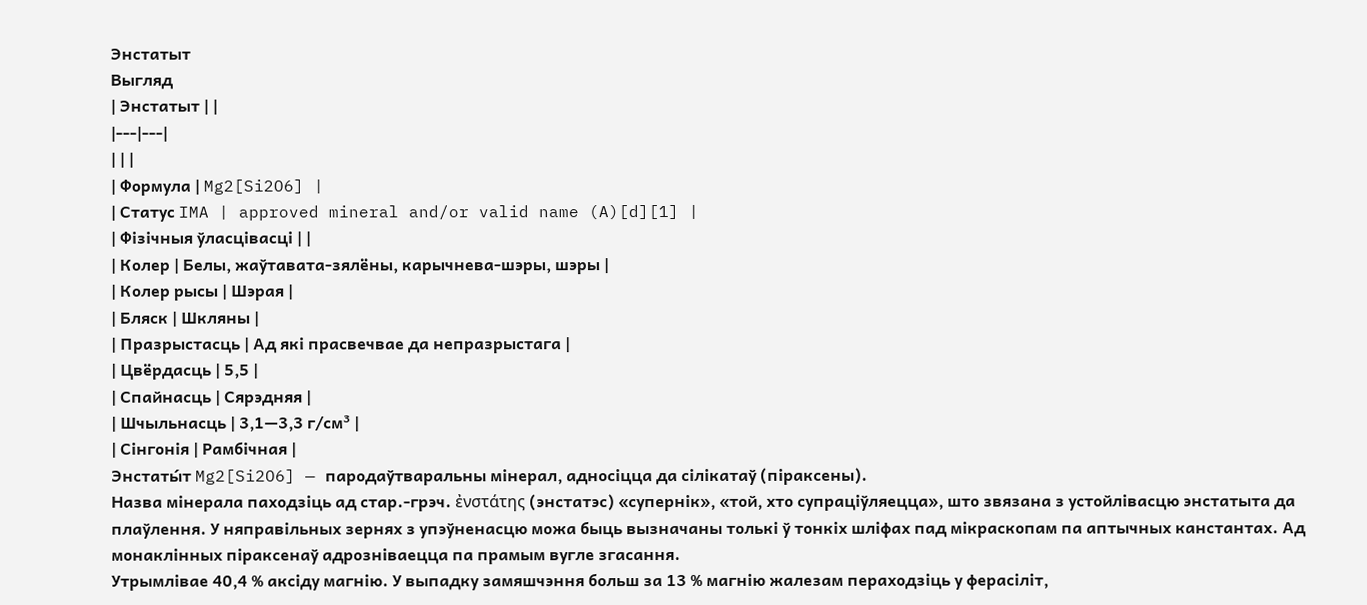Энстатыт
Выгляд
| Энстатыт | |
|---|---|
| | |
| Формула | Mg2[Si2O6] |
| Статус IMA | approved mineral and/or valid name (A)[d][1] |
| Фізічныя ўласцівасці | |
| Колер | Белы, жаўтавата-зялёны, карычнева-шэры, шэры |
| Колер рысы | Шэрая |
| Бляск | Шкляны |
| Празрыстасць | Ад які прасвечвае да непразрыстага |
| Цвёрдасць | 5,5 |
| Спайнасць | Сярэдняя |
| Шчыльнасць | 3,1—3,3 г/см³ |
| Сінгонія | Рамбічная |
Энстаты́т Mg2[Si2O6] — пародаўтваральны мінерал, адносіцца да сілікатаў (піраксены).
Назва мінерала паходзіць ад стар.-грэч. ἐνστάτης (энстатэс) «супернік», «той, хто супраціўляецца», што звязана з устойлівасцю энстатыта да плаўлення. У няправільных зернях з упэўненасцю можа быць вызначаны толькі ў тонкіх шліфах пад мікраскопам па аптычных канстантах. Ад монаклінных піраксенаў адрозніваецца па прамым вугле згасання.
Утрымлівае 40,4 % аксіду магнію. У выпадку замяшчэння больш за 13 % магнію жалезам пераходзіць у ферасіліт,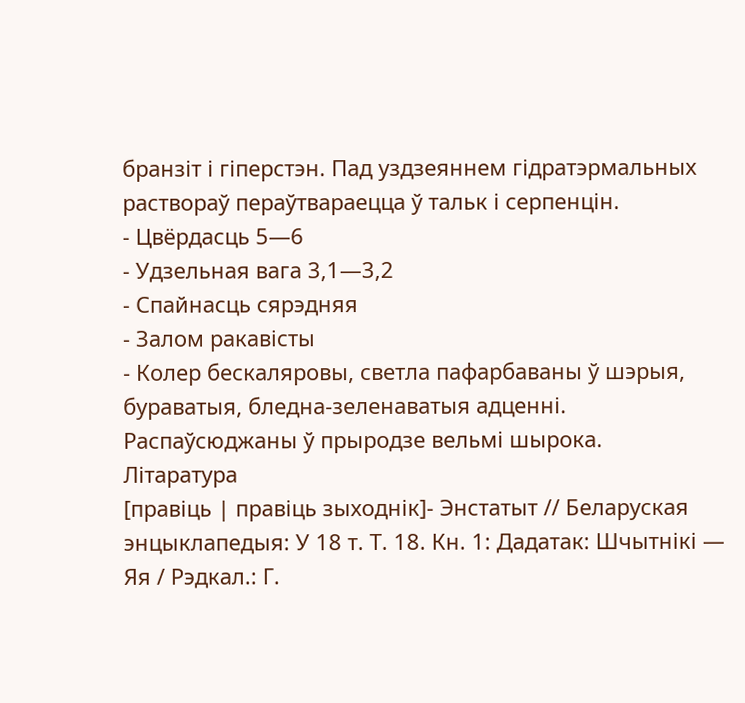бранзіт і гіперстэн. Пад уздзеяннем гідратэрмальных раствораў пераўтвараецца ў тальк і серпенцін.
- Цвёрдасць 5—6
- Удзельная вага 3,1—3,2
- Спайнасць сярэдняя
- Залом ракавісты
- Колер бескаляровы, светла пафарбаваны ў шэрыя, бураватыя, бледна-зеленаватыя адценні.
Распаўсюджаны ў прыродзе вельмі шырока.
Літаратура
[правіць | правіць зыходнік]- Энстатыт // Беларуская энцыклапедыя: У 18 т. Т. 18. Кн. 1: Дадатак: Шчытнікі — Яя / Рэдкал.: Г.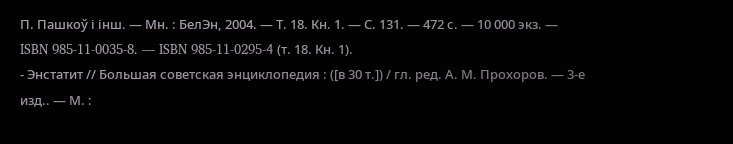П. Пашкоў і інш. — Мн. : БелЭн, 2004. — Т. 18. Кн. 1. — С. 131. — 472 с. — 10 000 экз. — ISBN 985-11-0035-8. — ISBN 985-11-0295-4 (т. 18. Кн. 1).
- Энстатит // Большая советская энциклопедия : ([в 30 т.]) / гл. ред. А. М. Прохоров. — 3-е изд.. — М. :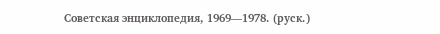Советская энциклопедия, 1969—1978. (руск.)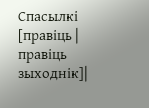Спасылкі
[правіць | правіць зыходнік]|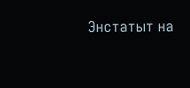Энстатыт на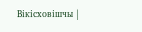Вікісховішчы |